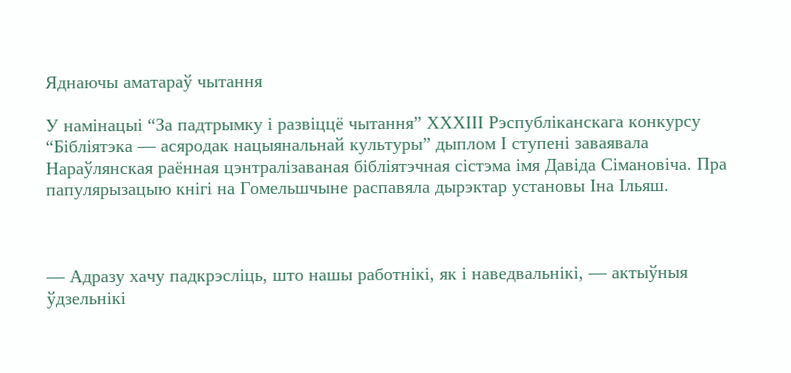Яднаючы аматараў чытання

У намінацыі “За падтрымку і развіццё чытання” ХХХІІІ Рэспубліканскага конкурсу “Бібліятэка — асяродак нацыянальнай культуры” дыплом І ступені заваявала Нараўлянская раённая цэнтралізаваная бібліятэчная сістэма імя Давіда Сімановіча. Пра папулярызацыю кнігі на Гомельшчыне распавяла дырэктар установы Іна Ільяш.



— Адразу хачу падкрэсліць, што нашы работнікі, як і наведвальнікі, — актыўныя ўдзельнікі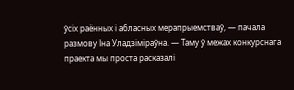ўсіх раённых і абласных мерапрыемстваў, — пачала размову Іна Уладзіміраўна. — Таму ў межах конкурснага праекта мы проста расказалі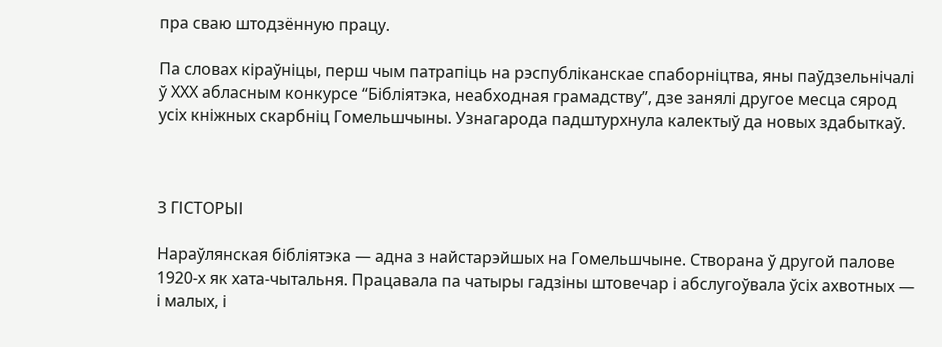пра сваю штодзённую працу.

Па словах кіраўніцы, перш чым патрапіць на рэспубліканскае спаборніцтва, яны паўдзельнічалі ў ХХХ абласным конкурсе “Бібліятэка, неабходная грамадству”, дзе занялі другое месца сярод усіх кніжных скарбніц Гомельшчыны. Узнагарода падштурхнула калектыў да новых здабыткаў.



З ГІСТОРЫІ

Нараўлянская бібліятэка — адна з найстарэйшых на Гомельшчыне. Створана ў другой палове 1920-х як хата-чытальня. Працавала па чатыры гадзіны штовечар і абслугоўвала ўсіх ахвотных — і малых, і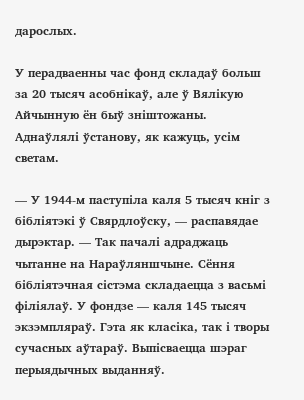дарослых.

У перадваенны час фонд складаў больш за 20 тысяч асобнікаў, але ў Вялікую Айчынную ён быў зніштожаны. Аднаўлялі ўстанову, як кажуць, усім светам.

— У 1944-м паступіла каля 5 тысяч кніг з бібліятэкі ў Свярдлоўску, — распавядае дырэктар. — Так пачалі адраджаць чытанне на Нараўляншчыне. Сёння бібліятэчная сістэма складаецца з васьмі філіялаў. У фондзе — каля 145 тысяч экзэмпляраў. Гэта як класіка, так і творы сучасных аўтараў. Выпісваецца шэраг перыядычных выданняў.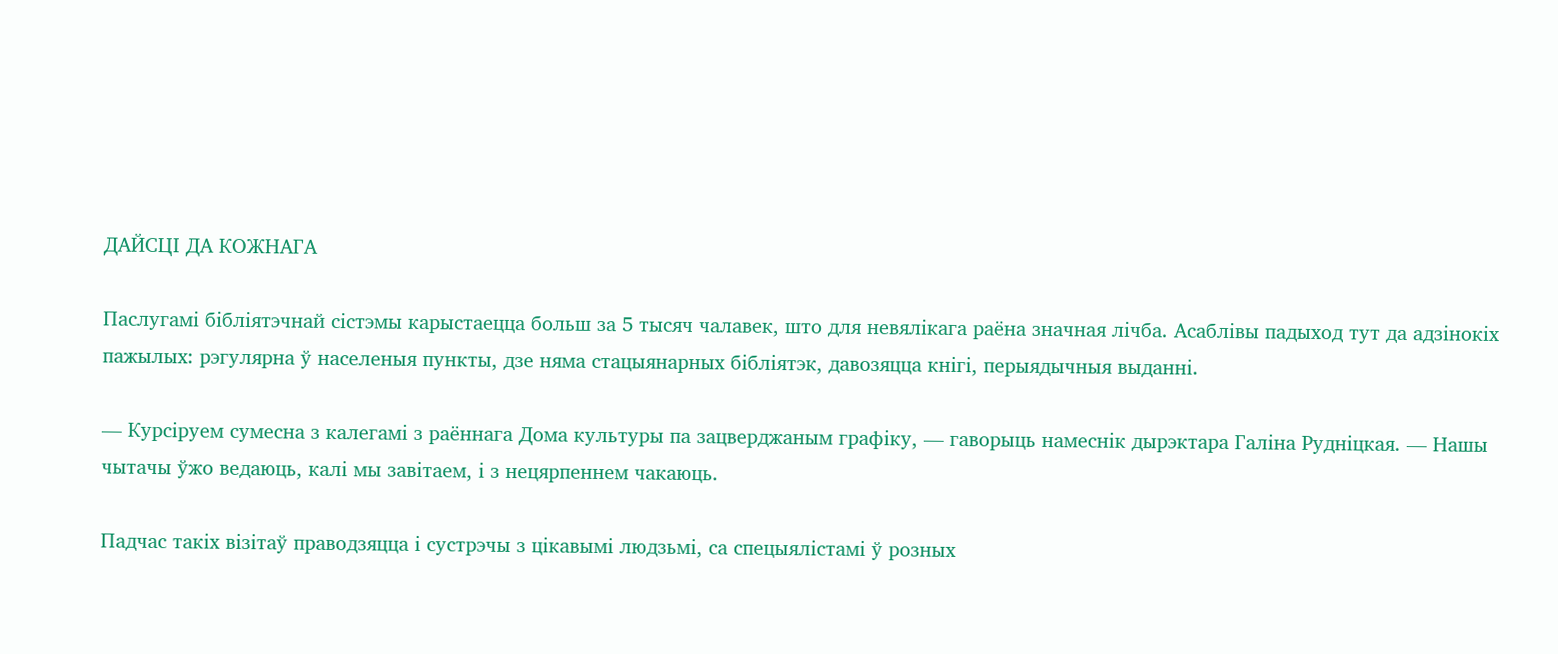ДАЙСЦІ ДА КОЖНАГА

Паслугамі бібліятэчнай сістэмы карыстаецца больш за 5 тысяч чалавек, што для невялікага раёна значная лічба. Асаблівы падыход тут да адзінокіх пажылых: рэгулярна ў населеныя пункты, дзе няма стацыянарных бібліятэк, давозяцца кнігі, перыядычныя выданні.

— Курсіруем сумесна з калегамі з раённага Дома культуры па зацверджаным графіку, — гаворыць намеснік дырэктара Галіна Рудніцкая. — Нашы чытачы ўжо ведаюць, калі мы завітаем, і з нецярпеннем чакаюць.

Падчас такіх візітаў праводзяцца і сустрэчы з цікавымі людзьмі, са спецыялістамі ў розных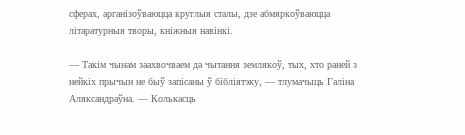сферах, арганізоўваюцца круглыя сталы, дзе абмяркоўваюцца літаратурныя творы, кніжныя навінкі.

— Такім чынам заахвочваем да чытання землякоў, тых, хто раней з нейкіх прычын не быў запісаны ў бібліятэку, — тлумачыць Галіна Аляксандраўна. — Колькасць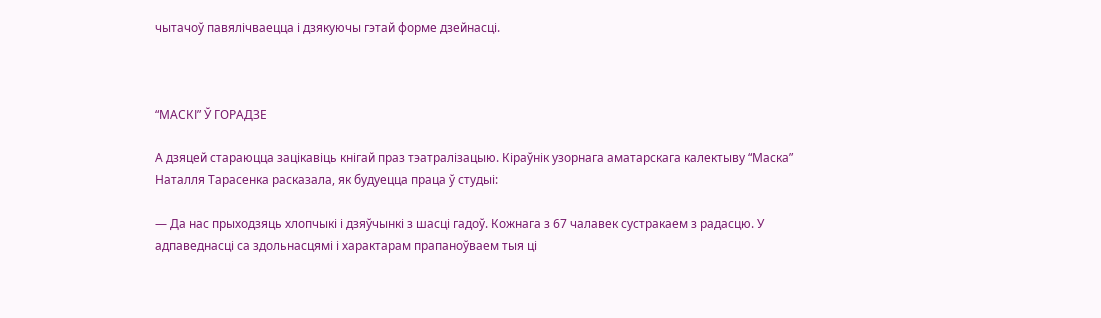чытачоў павялічваецца і дзякуючы гэтай форме дзейнасці.



“МАСКІ” Ў ГОРАДЗЕ

А дзяцей стараюцца зацікавіць кнігай праз тэатралізацыю. Кіраўнік узорнага аматарскага калектыву “Маска” Наталля Тарасенка расказала, як будуецца праца ў студыі:

— Да нас прыходзяць хлопчыкі і дзяўчынкі з шасці гадоў. Кожнага з 67 чалавек сустракаем з радасцю. У адпаведнасці са здольнасцямі і характарам прапаноўваем тыя ці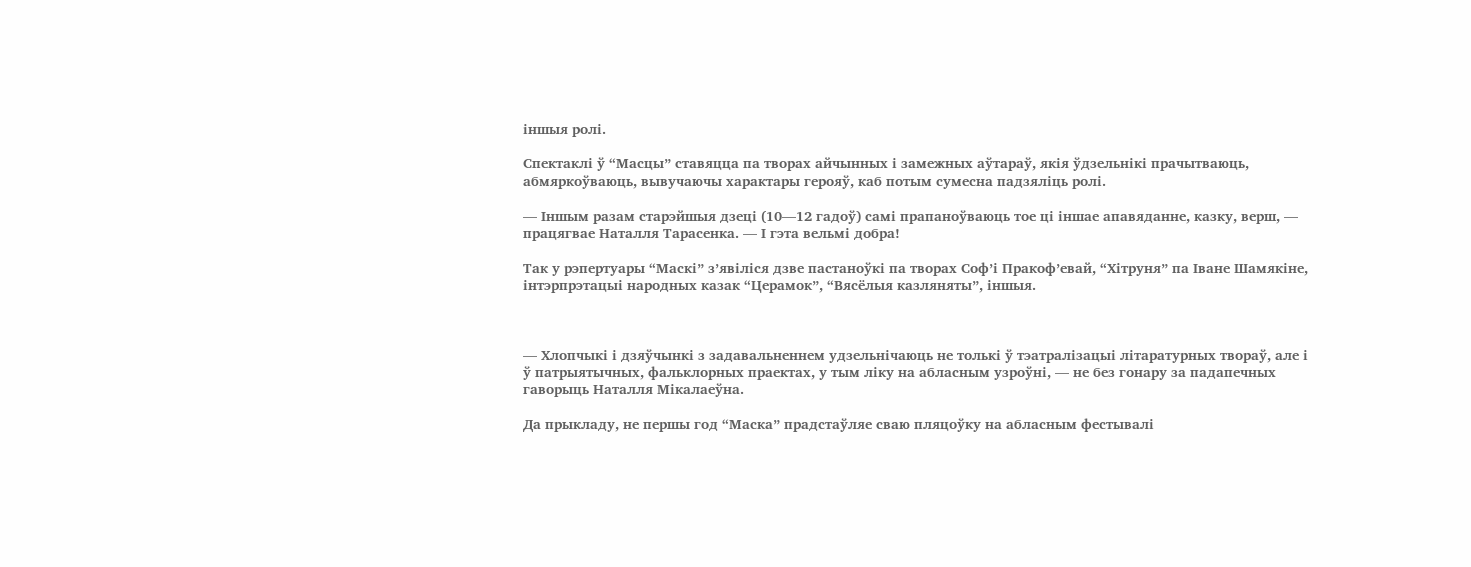іншыя ролі.

Спектаклі ў “Масцы” ставяцца па творах айчынных і замежных аўтараў, якія ўдзельнікі прачытваюць, абмяркоўваюць, вывучаючы характары герояў, каб потым сумесна падзяліць ролі.

— Іншым разам старэйшыя дзеці (10—12 гадоў) самі прапаноўваюць тое ці іншае апавяданне, казку, верш, — працягвае Наталля Тарасенка. — І гэта вельмі добра!

Так у рэпертуары “Маскі” з’явіліся дзве пастаноўкі па творах Соф’і Пракоф’евай, “Хітруня” па Іване Шамякіне, інтэрпрэтацыі народных казак “Церамок”, “Вясёлыя казляняты”, іншыя.



— Хлопчыкі і дзяўчынкі з задавальненнем удзельнічаюць не толькі ў тэатралізацыі літаратурных твораў, але і ў патрыятычных, фальклорных праектах, у тым ліку на абласным узроўні, — не без гонару за падапечных гаворыць Наталля Мікалаеўна.

Да прыкладу, не першы год “Маска” прадстаўляе сваю пляцоўку на абласным фестывалі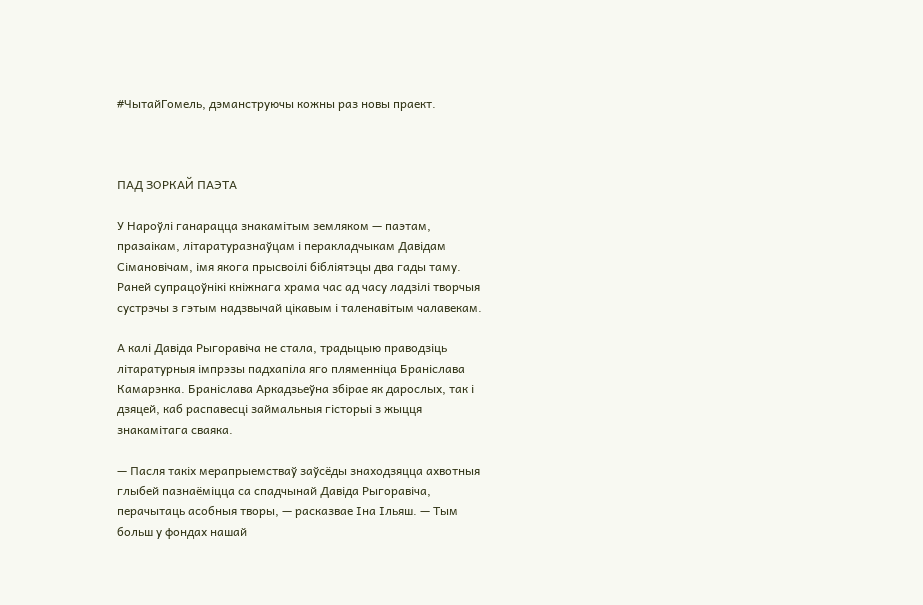#ЧытайГомель, дэманструючы кожны раз новы праект.



ПАД ЗОРКАЙ ПАЭТА

У Нароўлі ганарацца знакамітым земляком — паэтам, празаікам, літаратуразнаўцам і перакладчыкам Давідам Сімановічам, імя якога прысвоілі бібліятэцы два гады таму. Раней супрацоўнікі кніжнага храма час ад часу ладзілі творчыя сустрэчы з гэтым надзвычай цікавым і таленавітым чалавекам.

А калі Давіда Рыгоравіча не стала, традыцыю праводзіць літаратурныя імпрэзы падхапіла яго пляменніца Браніслава Камарэнка. Браніслава Аркадзьеўна збірае як дарослых, так і дзяцей, каб распавесці займальныя гісторыі з жыцця знакамітага сваяка.

— Пасля такіх мерапрыемстваў заўсёды знаходзяцца ахвотныя глыбей пазнаёміцца са спадчынай Давіда Рыгоравіча, перачытаць асобныя творы, — расказвае Іна Ільяш. — Тым больш у фондах нашай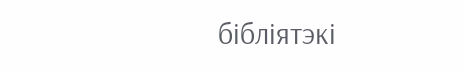бібліятэкі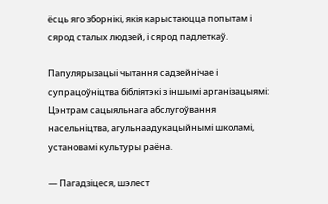ёсць яго зборнікі, якія карыстаюцца попытам і сярод сталых людзей, і сярод падлеткаў.

Папулярызацыі чытання садзейнічае і супрацоўніцтва бібліятэкі з іншымі арганізацыямі: Цэнтрам сацыяльнага абслугоўвання насельніцтва, агульнаадукацыйнымі школамі, установамі культуры раёна.

— Пагадзіцеся, шэлест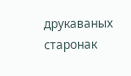друкаваных старонак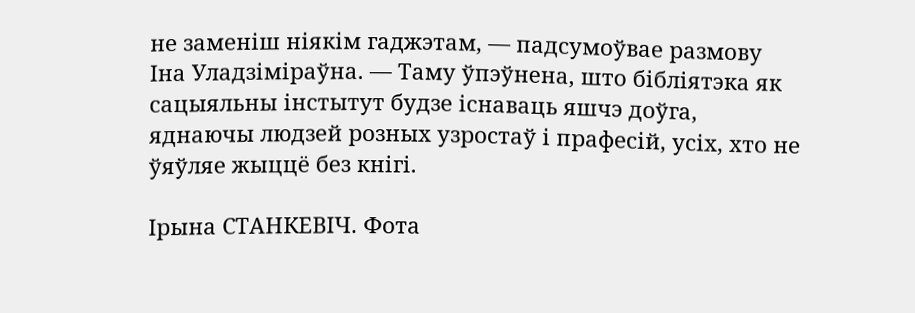не заменіш ніякім гаджэтам, — падсумоўвае размову Іна Уладзіміраўна. — Таму ўпэўнена, што бібліятэка як сацыяльны інстытут будзе існаваць яшчэ доўга, яднаючы людзей розных узростаў і прафесій, усіх, хто не ўяўляе жыццё без кнігі.

Ірына СТАНКЕВІЧ. Фота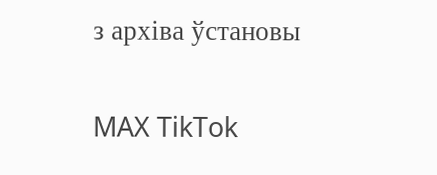з архіва ўстановы

MAX TikTok